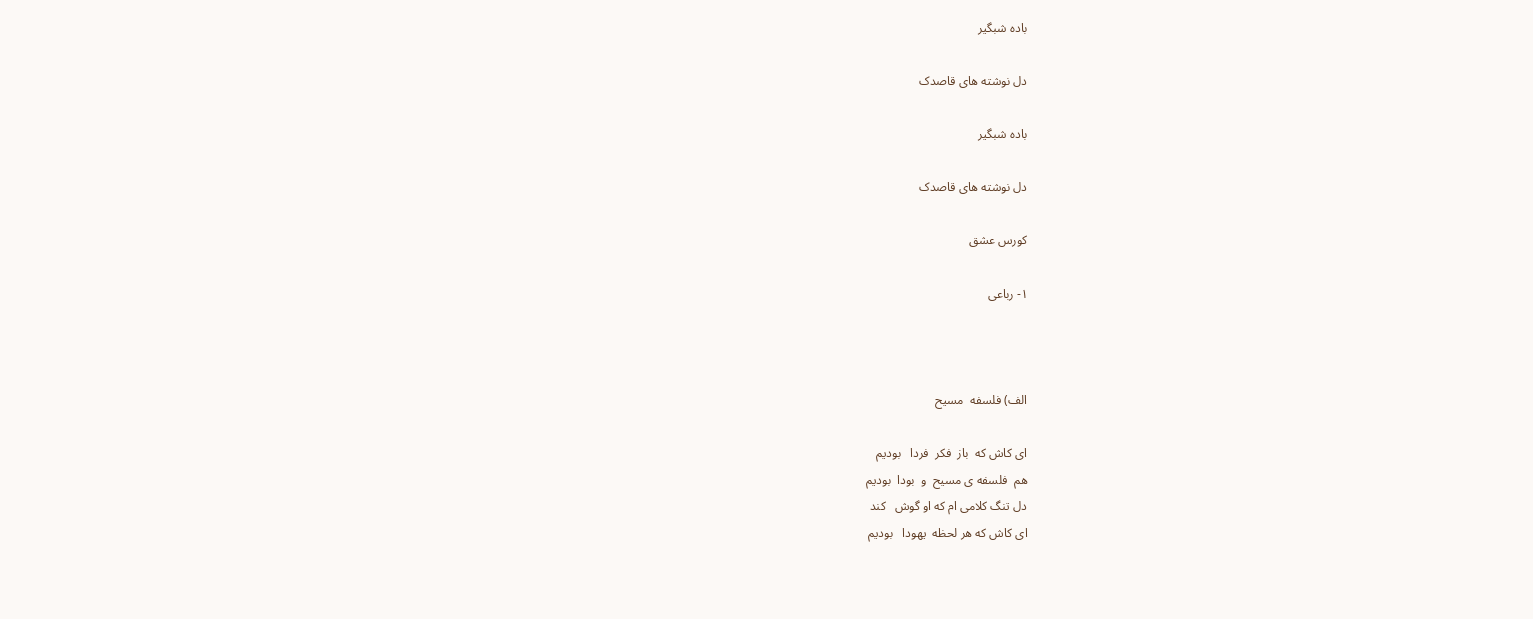باده شبگیر

دل نوشته های قاصدک

باده شبگیر

دل نوشته های قاصدک

کورس عشق

۱- رباعی



الف) فلسفه  مسیح

ای کاش که  باز  فکر  فردا   بودیم
هم  فلسفه ی مسیح  و  بودا  بودیم
دل تنگ کلامی ام که او گوش   کند
ای کاش که هر لحظه  یهودا   بودیم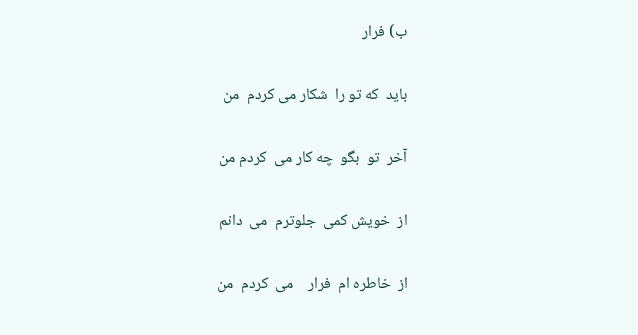ب) فرار

باید  که تو را  شکار می کردم  من

آخر  تو  بگو  چه کار می  کردم من

از  خویش کمی  جلوترم  می  دانم

از  خاطره ام  فرار    می  کردم  من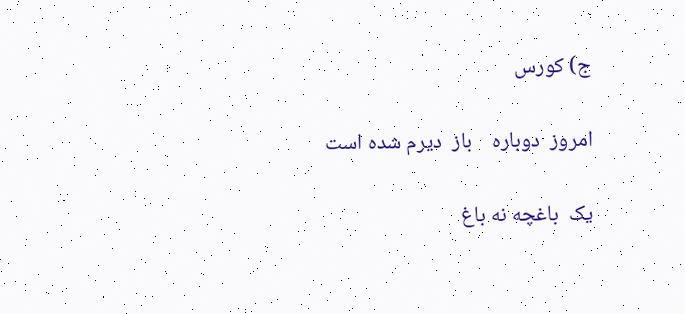ج) کورس

امروز  دوباره    باز  دیرم شده است

یک  باغچه نه باغ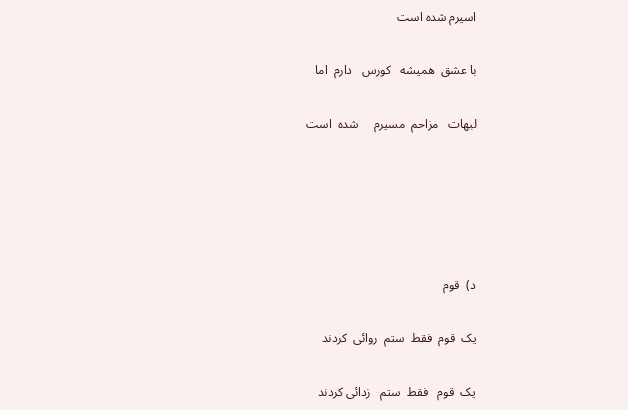اسیرم شده است

با عشق  همیشه   کورس   دارم  اما

لبهات   مزاحم  مسیرم     شده  است





د)  قوم

یک  قوم  فقط  ستم  روائی  کردند

یک  قوم   فقط  ستم   زدائی کردند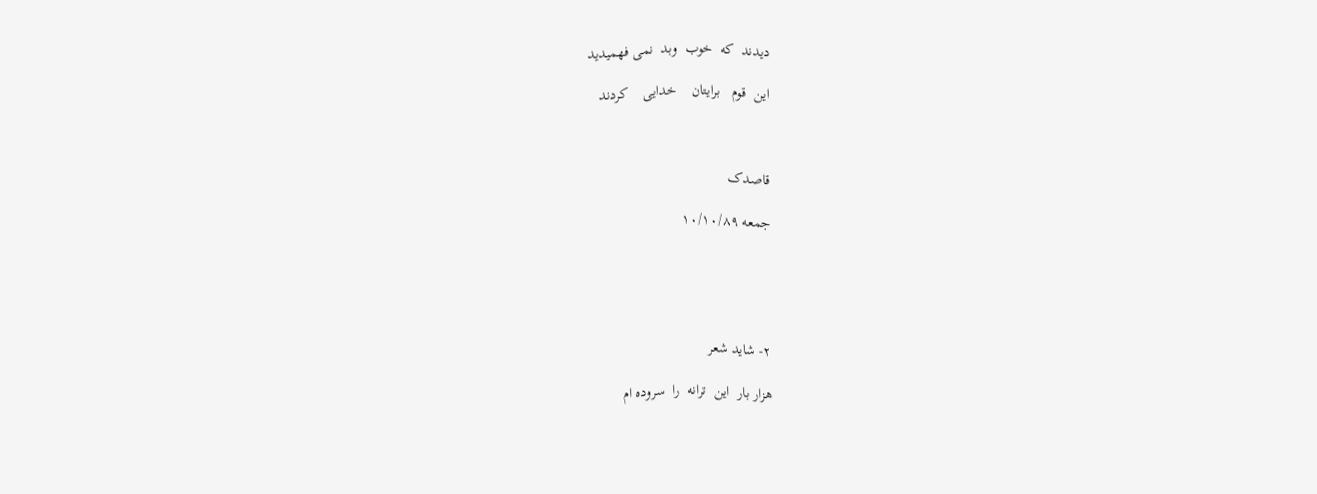دیدند  که  خوب  وبد  نمی فهمیدید

این  قوم   برایتان    خدایی    کردند



قاصدک

جمعه ۱۰/۱۰/۸۹





۲- شاید شعر

هزار بار  این  ترانه  را  سروده ام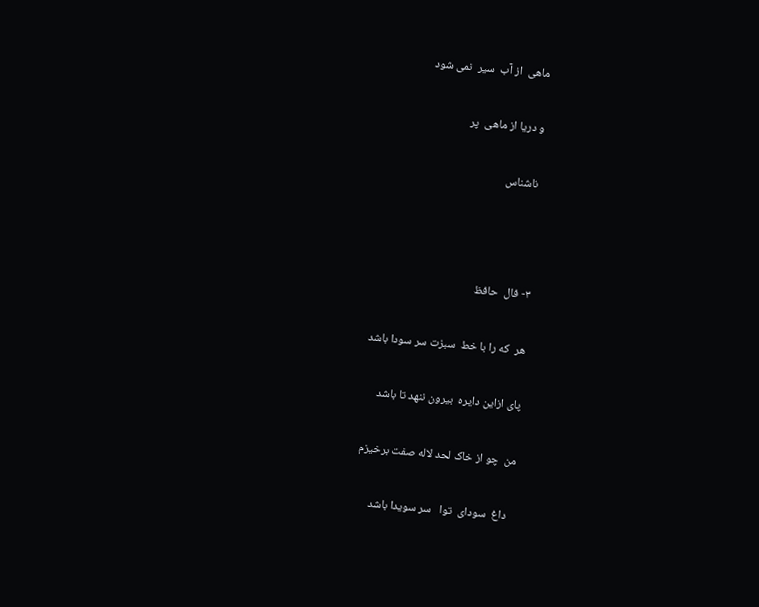ماهی  از آب  سیر  نمی شود

و دریا از ماهی  پر

 ناشناس



۳- فال  حافظ

هر  که را با خط  سبزت سر سودا باشد

پای ازاین دایره  بیرون ننهد تا باشد

من  چو از خاک لحد لاله صفت برخیزم

  داغ  سودای  توا   سر سویدا باشد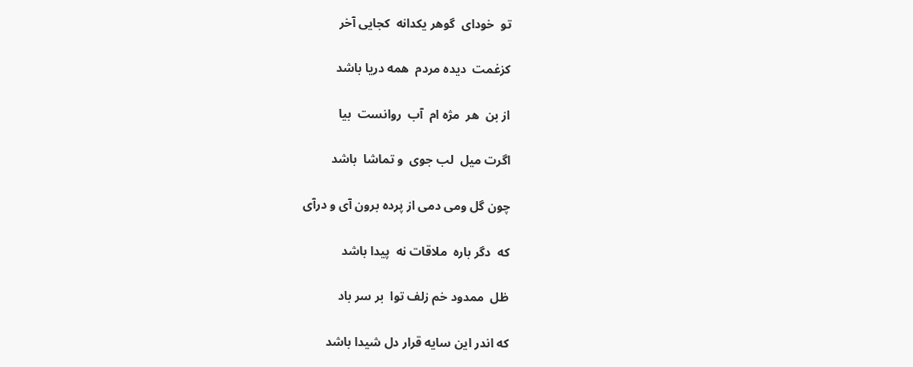تو  خودای  گوهر یکدانه  کجایی آخر

کزغمت  دیده مردم  همه دریا باشد

از بن  هر  مژه ام  آب  روانست  بیا

اگرت میل  لب جوی  و تماشا  باشد

چون گل ومی دمی از پرده برون آی و درآی

که  دگر باره  ملاقات نه  پیدا باشد

ظل  ممدود خم زلف توا  بر سر باد

که اندر این سایه قرار دل شیدا باشد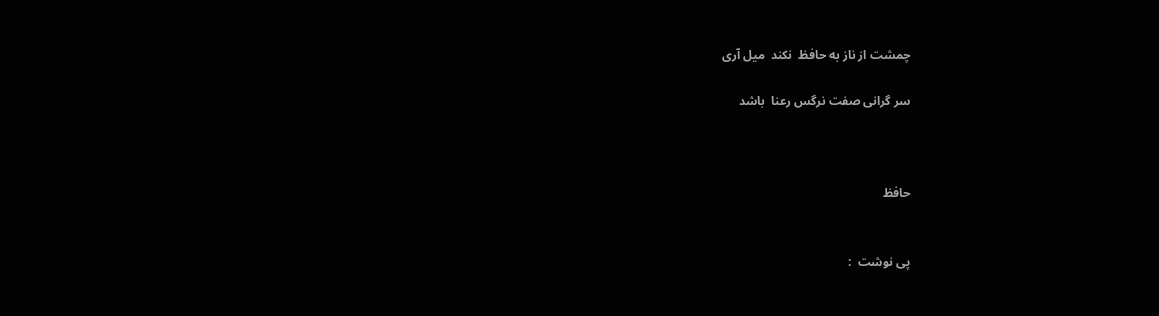چمشت از ناز به حافظ  نکند  میل آری

سر گرانی صفت نرگس رعنا  باشد



حافظ


پی نوشت  :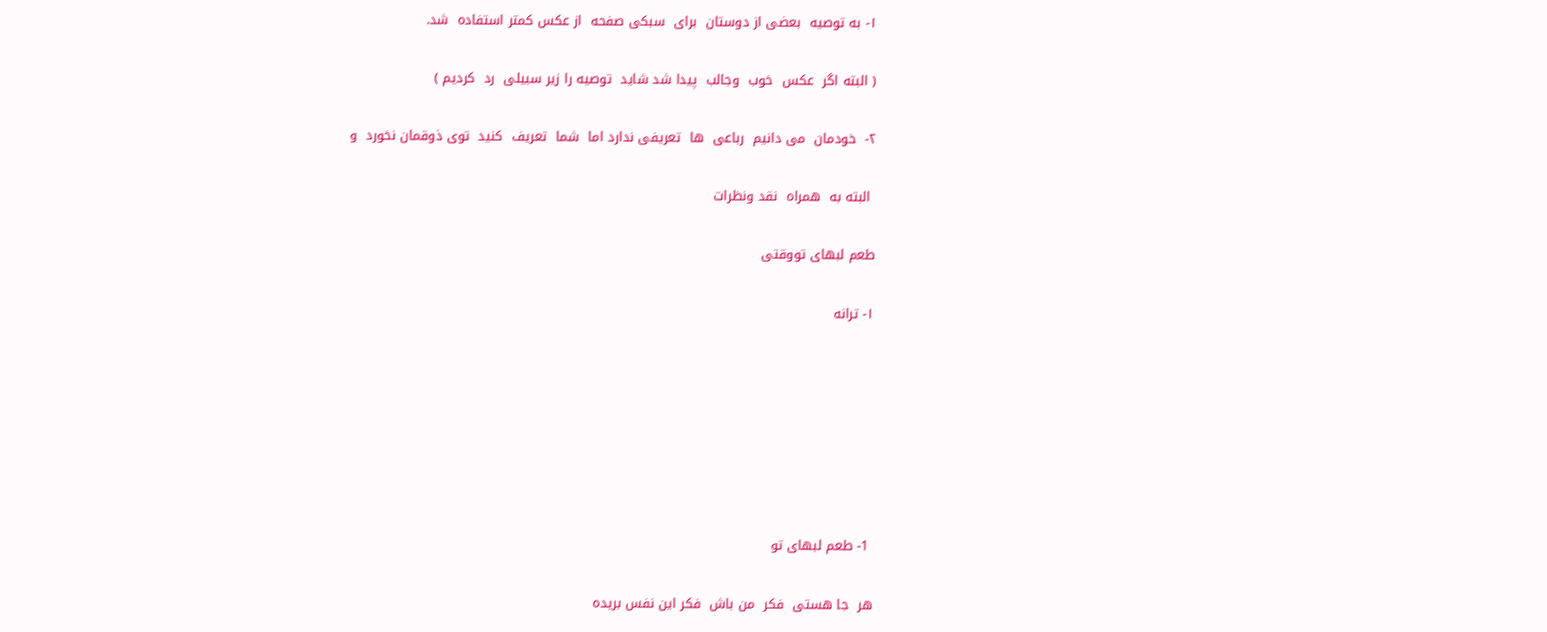۱- به توصیه  بعضی از دوستان  برای  سبکی صفحه  از عکس کمتر استفاده  شد.

( البته اگر  عکس  خوب  وجالب  پیدا شد شاید  توصیه را زیر سبیلی  رد  کردیم )

۲-  خودمان  می دانیم  رباعی  ها  تعریفی ندارد اما  شما  تعریف  کنید  توی ذوقمان نخورد  و

 البته به  همراه  نقد ونظرات

طعم لبهای تووقتی

۱- ترانه







 1- طعم لبهای تو

هر  جا هستی  فکر  من باش  فکر این نفس بریده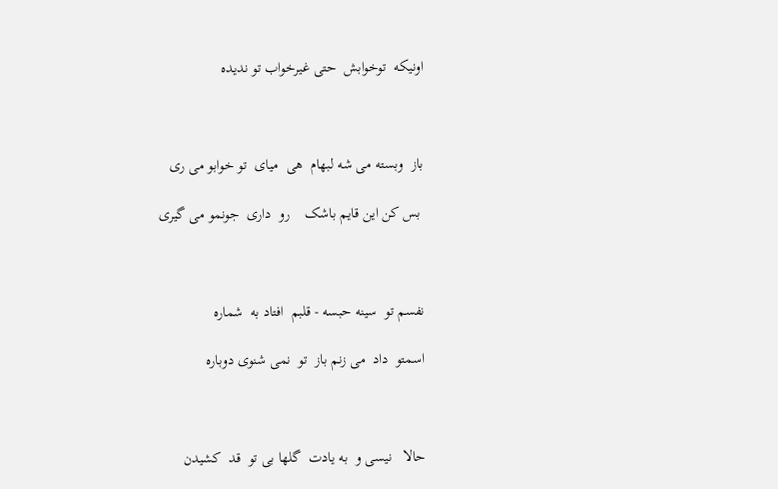اونیکه  توخوابش  حتی غیرخواب تو ندیده



باز  وبسته می شه لبهام  هی  میای  تو خوابو می ری

 بس کن این قایم باشک    رو  داری  جونمو می گیری



نفسم تو  سینه حبسه - قلبم  افتاد به  شماره

اسمتو  داد  می زنم باز  تو  نمی شنوی دوباره



حالا   نیسی و  به یادت  گلها بی تو  قد  کشیدن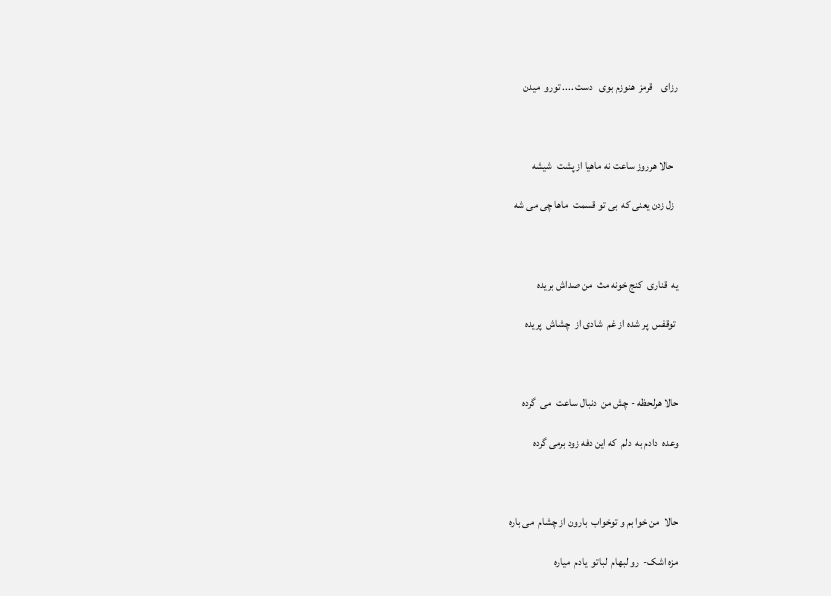رزای    قرمز  هنوزم بوی   دست .... تورو  میدن



  حالا هرروز ساعت نه ماهیا از پشت  شیشه

  زل زدن یعنی که  بی تو قسمت  ماها چی می شه



یه  قناری  کنج خونه مث  من صداش بریده

 توقفس  پر شده از غم  شادی از  چشاش  پریده



حالا هرلحظه - چش من  دنبال ساعت  می  گرده

وعده  دادم به  دلم  که این دفه زود برمی گرده



حالا  من خوا بم و توخواب  بارون از چشام  می باره

مزه اشک-  رو لبهام  لباتو  یادم  میاره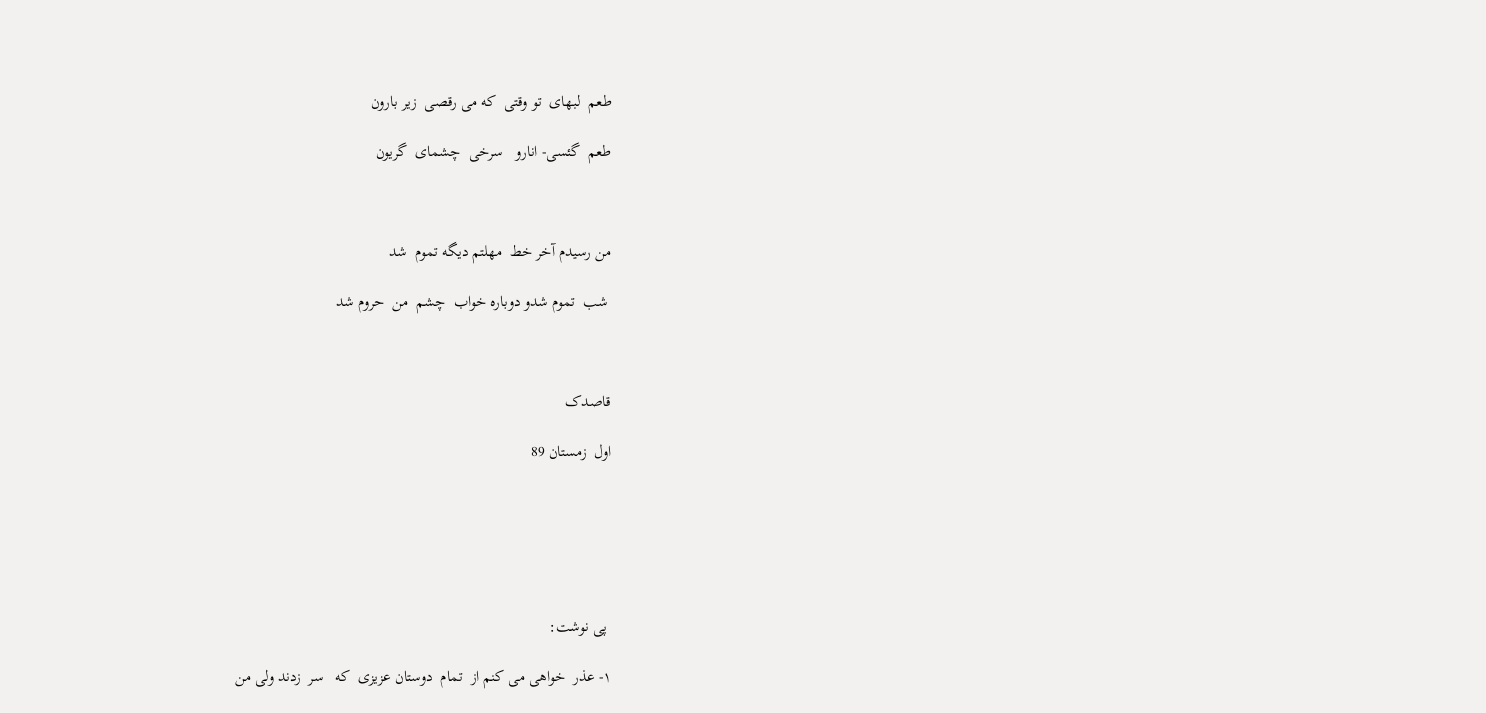طعم  لبهای  تو وقتی  که می رقصی  زیر بارون

طعم  گئسی- انارو   سرخی  چشمای  گریون



من رسیدم آخر خط  مهلتم دیگه تموم  شد

 شب  تموم شدو دوباره خواب  چشم  من  حروم شد



قاصدک

اول  زمستان 89






 پی نوشت:

۱- عذر  خواهی می کنم از  تمام  دوستان عزیزی  که   سر  زدند ولی من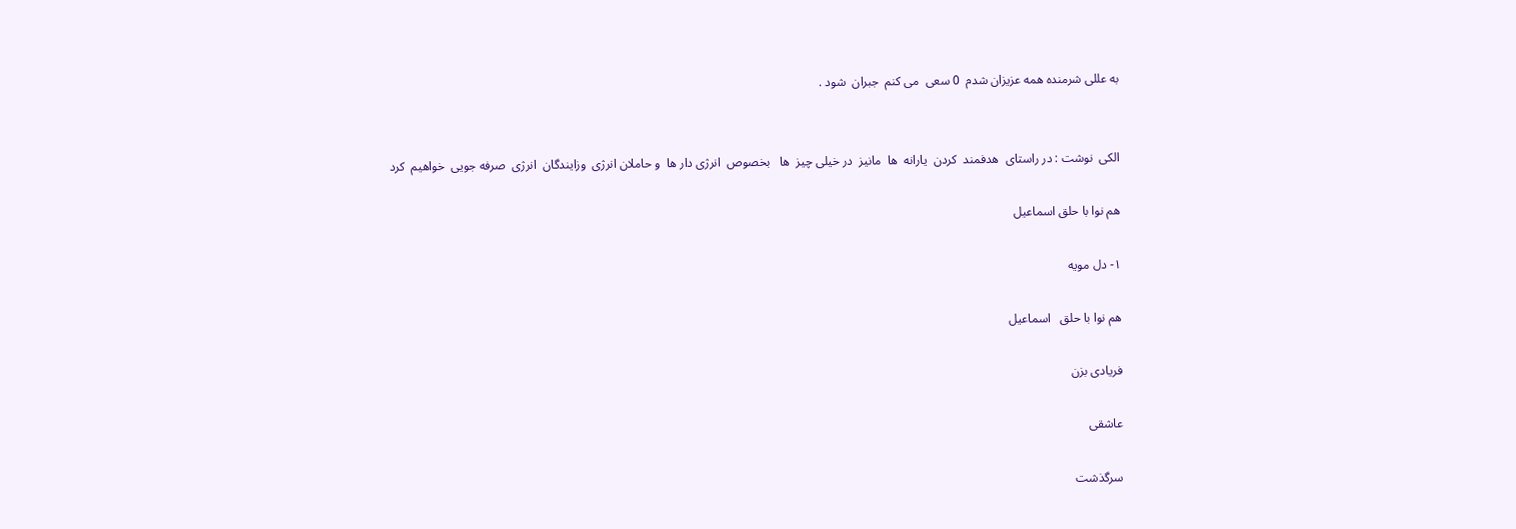به عللی شرمنده همه عزیزان شدم  0 سعی  می کنم  جبران  شود .


الکی  نوشت : در راستای  هدفمند  کردن  یارانه  ها  مانیز  در خیلی چیز  ها   بخصوص  انرژی دار ها  و حاملان انرژی  وزایندگان  انرژی  صرفه جویی  خواهیم  کرد

هم نوا با حلق اسماعیل

۱- دل مویه

هم نوا با حلق   اسماعیل

فریادی بزن

عاشقی

سرگذشت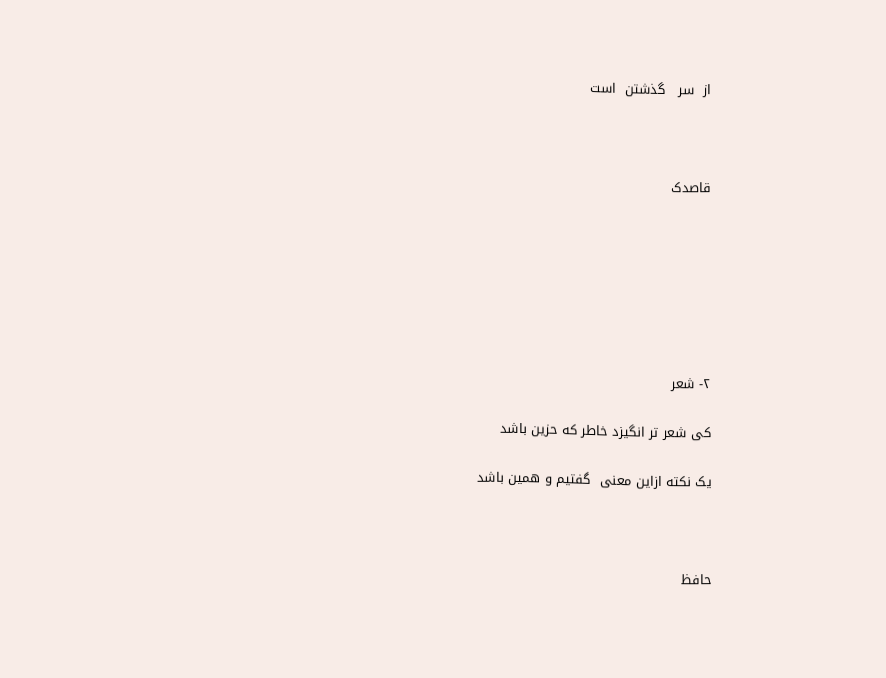از  سر   گذشتن  است



قاصدک







۲- شعر

کی شعر تر انگیزد خاطر که حزین باشد

یک نکته ازاین معنی  گفتیم و همین باشد



حافظ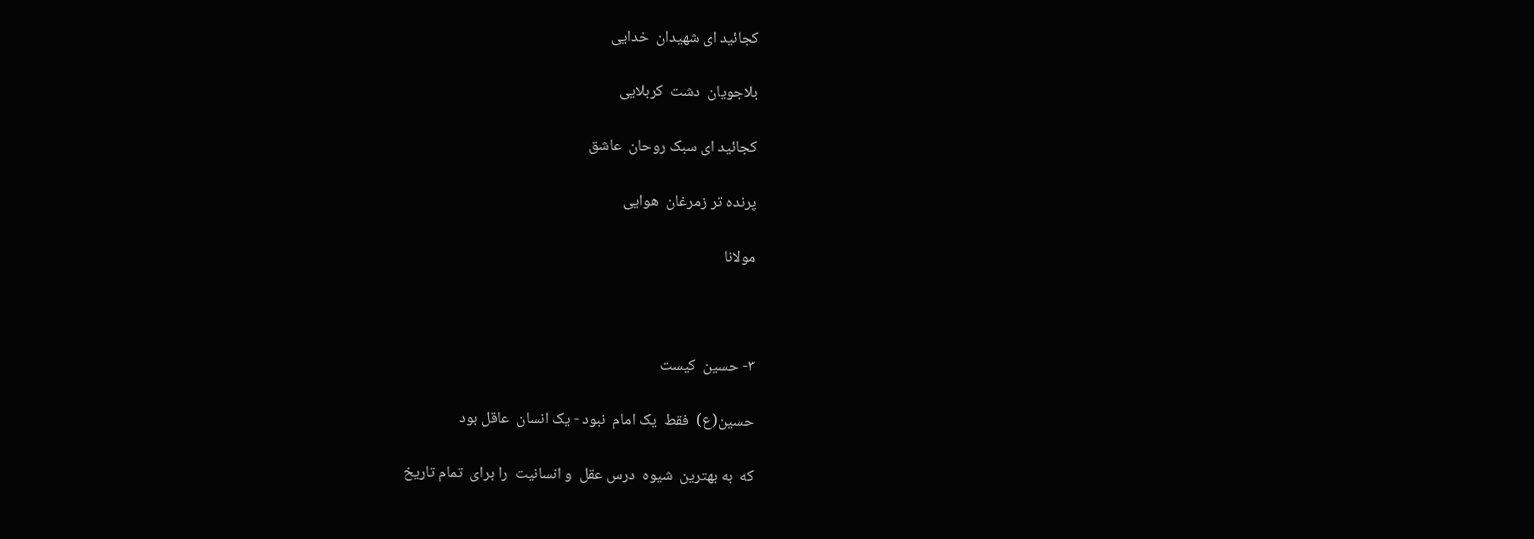کجائید ای شهیدان  خدایی

بلاجویان  دشت  کربلایی

کجائید ای سبک روحان  عاشق

پرنده تر زمرغان  هوایی

مولانا



۳- حسین  کیست

حسین(ع)  فقط  یک امام  نبود - یک انسان  عاقل بود

که  به بهترین  شیوه  درس عقل  و انسانیت  را برای  تمام تاریخ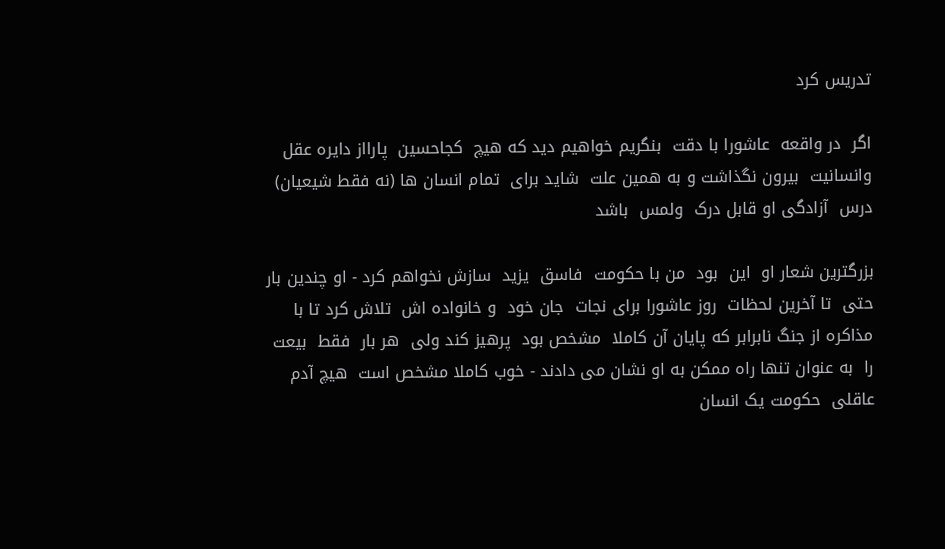تدریس کرد

اگر  در واقعه  عاشورا با دقت  بنگریم خواهیم دید که هیچ  کجاحسین  پارااز دایره عقل  وانسانیت  بیرون نگذاشت و به همین علت  شاید برای  تمام انسان ها (نه فقط شیعیان) درس  آزادگی او قابل درک  ولمس  باشد

بزرگترین شعار او  این  بود  من با حکومت  فاسق  یزید  سازش نخواهم کرد - او چندین بار حتی  تا آخرین لحظات  روز عاشورا برای نجات  جان خود  و خانواده اش  تلاش کرد تا با مذاکره از جنگ نابرابر که پایان آن کاملا  مشخص بود  پرهیز کند ولی  هر بار  فقط  بیعت  را  به عنوان تنها راه ممکن به او نشان می دادند - خوب کاملا مشخص است  هیچ آدم عاقلی  حکومت یک انسان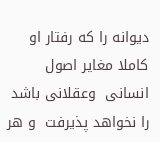دیوانه را که رفتار او کاملا مغایر اصول انسانی  وعقلانی باشد  را نخواهد پذیرفت  و هر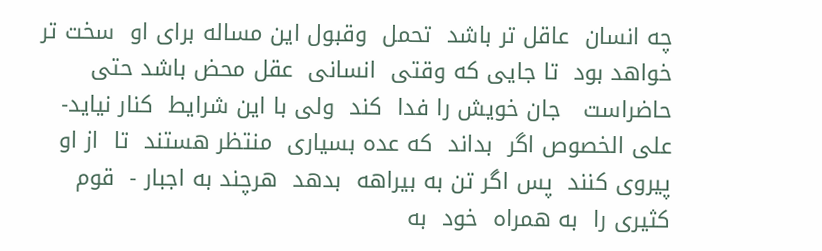چه انسان  عاقل تر باشد  تحمل  وقبول این مساله برای او  سخت تر خواهد بود  تا جایی که وقتی  انسانی  عقل محض باشد حتی  حاضراست   جان خویش را فدا  کند  ولی با این شرایط  کنار نیاید-  علی الخصوص اگر  بداند  که عده بسیاری  منتظر هستند  تا  از او پیروی کنند  پس اگر تن به بیراهه  بدهد  هرچند به اجبار -  قوم کثیری را  به همراه  خود  به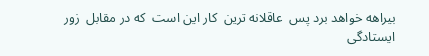بیراهه خواهد برد پس  عاقلانه ترین  کار این است  که در مقابل  زور  ایستادگی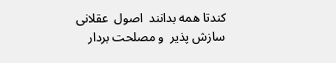کندتا همه بدانند  اصول  عقلانی سازش پذیر  و مصلحت بردار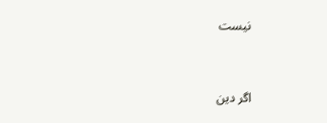نیست



اگر دین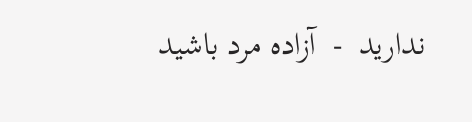ندارید  -  آزاده مرد باشید